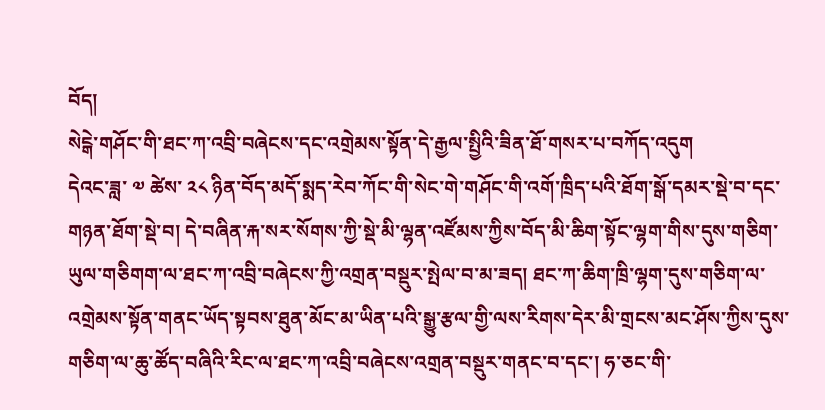བོད།
སེངྒེ་གཤོང་གི་ཐང་ཀ་འབྲི་བཞེངས་དང་འགྲེམས་སྟོན་དེ་རྒྱལ་སྤྱིའི་ཟིན་ཐོ་གསར་པ་བཀོད་འདུག
དེའང་ཟླ་ ༧ ཚེས་ ༢༨ ཉིན་བོད་མདོ་སྨད་རེབ་ཀོང་གི་སེང་གེ་གཤོང་གི་འགོ་ཁྲིད་པའི་ཐོག་སྒོ་དམར་སྡེ་བ་དང་གཉན་ཐོག་སྡེ་བ། དེ་བཞིན་རྐ་སར་སོགས་ཀྱི་སྡེ་མི་ལྷན་འཛོམས་ཀྱིས་བོད་མི་ཆིག་སྟོང་ལྷག་གིས་དུས་གཅིག་ཡུལ་གཅིགག་ལ་ཐང་ཀ་འབྲི་བཞེངས་ཀྱི་འགྲན་བསྡུར་སྤེལ་བ་མ་ཟད། ཐང་ཀ་ཆིག་ཁྲི་ལྷག་དུས་གཅིག་ལ་འགྲེམས་སྟོན་གནང་ཡོད་སྟབས་ཐུན་མོང་མ་ཡིན་པའི་སྒྱུ་རྩལ་གྱི་ལས་རིགས་དེར་མི་གྲངས་མང་ཤོས་ཀྱིས་དུས་གཅིག་ལ་ཆུ་ཚོད་བཞིའི་རིང་ལ་ཐང་ཀ་འབྲི་བཞེངས་འགྲན་བསྡུར་གནང་བ་དང་། ཧ་ཅང་གི་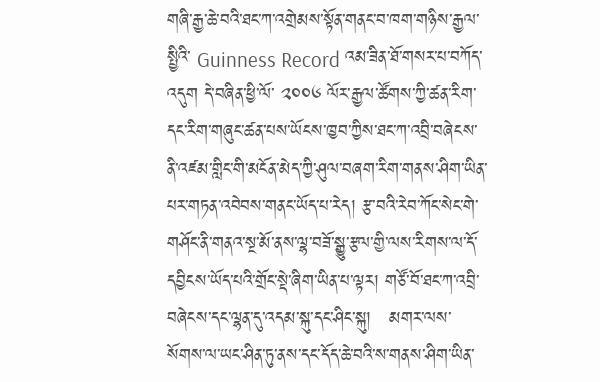གཞི་རྒྱ་ཆེ་བའི་ཐང་ཀ་འགྲེམས་སྟོན་གནང་བ་ཁག་གཉིས་རྒྱལ་སྤྱིའི་ Guinness Record འམ་ཟིན་ཐོ་གསར་པ་བཀོད་འདུག དེ་བཞིན་ཕྱི་ལོ་ ༢༠༠༦ ལོར་རྒྱལ་ཚོགས་ཀྱི་ཚན་རིག་དང་རིག་གཞུང་ཚན་པས་ཡོངས་ཁྱབ་ཀྱིས་ཐང་ཀ་འབྲི་བཞེངས་ནི་འཛམ་གླིང་གི་མངོན་མེད་ཀྱི་ཤུལ་བཞག་རིག་གནས་ཤིག་ཡིན་པར་གཏན་འབེབས་གནང་ཡོད་པ་རེད། རྩ་བའི་རེབ་ཀོང་སེང་གེ་གཤོང་ནི་གནའ་སྔ་མོ་ནས་ལྷ་བཟོ་སྒྱུ་རྩལ་གྱི་ལས་རིགས་ལ་དོ་དབྱིངས་ཡོད་པའི་གྲོང་སྡེ་ཞིག་ཡིན་པ་ལྟར། གཙོ་བོ་ཐང་ཀ་འབྲི་བཞེངས་དང་ལྷན་དུ་འདམ་སྐུ་དང་ཤིང་སྐུ།   མགར་ལས་སོགས་ལ་ཡང་ཤིན་ཏུ་ནས་དང་དོད་ཆེ་བའི་ས་གནས་ཤིག་ཡིན་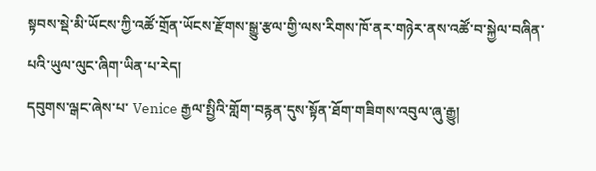སྟབས་སྡེ་མི་ཡོངས་ཀྱི་འཚོ་གྲོན་ཡོངས་རྫོགས་སྒྱུ་རྩལ་གྱི་ལས་རིགས་ཁོ་ནར་གཉེར་ནས་འཚོ་བ་སྐྱེལ་བཞིན་པའི་ཡུལ་ལུང་ཞིག་ཡིན་པ་རེད།
དབུགས་ལྒང་ཞེས་པ་ Venice རྒྱལ་སྤྱིའི་གློག་བརྙན་དུས་སྟོན་ཐོག་གཟིགས་འབུལ་ཞུ་རྒྱུ།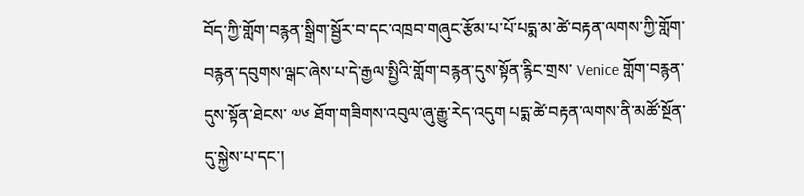བོད་ཀྱི་གློག་བརྙན་སྒྲིག་སྦྱོར་བ་དང་འཁྲབ་གཞུང་རྩོམ་པ་པོ་པདྨ་མ་ཚེ་བརྟན་ལགས་ཀྱི་གློག་བརྙན་དབུགས་ལྒང་ཞེས་པ་དེ་རྒྱལ་སྤྱིའི་གློག་བརྙན་དུས་སྟོན་རྙིང་གྲས་ Venice གློག་བརྙན་དུས་སྟོན་ཐེངས་ ༧༦ ཐོག་གཟིགས་འབུལ་ཞུ་རྒྱུ་རེད་འདུག པདྨ་ཚེ་བརྟན་ལགས་ནི་མཚོ་སྔོན་དུ་སྐྱེས་པ་དང་།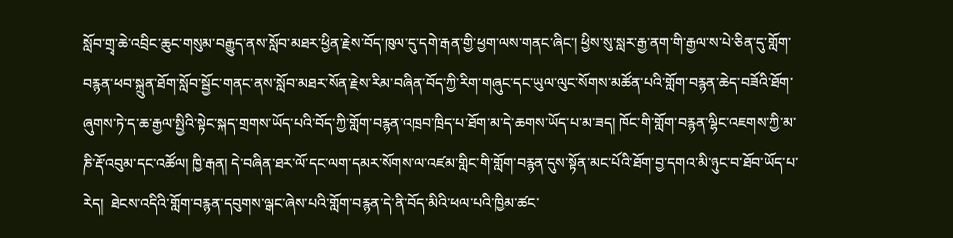སློབ་གྲྭ་ཆེ་འབྲིང་ཆུང་གསུམ་བརྒྱུད་ནས་སློབ་མཐར་ཕྱིན་རྗེས་བོད་ཁུལ་དུ་དགེ་རྒན་གྱི་ཕྱག་ལས་གནང་ཞིང་། ཕྱིས་སུ་སླར་རྒྱ་ནག་གི་རྒྱལ་ས་པེ་ཅིན་དུ་གློག་བརྙན་ཕབ་སྐྲུན་ཐོག་སློབ་སྦྱོང་གནང་ནས་སློབ་མཐར་སོན་རྗེས་རིམ་བཞིན་བོད་ཀྱི་རིག་གཞུང་དང་ཡུལ་ལུང་སོགས་མཚོན་པའི་གློག་བརྙན་ཆེད་བཟོའི་ཐོག་ཞུགས་ཏེ་ད་ཆ་རྒྱལ་སྤྱིའི་སྟེང་སྐད་གྲགས་ཡོད་པའི་བོད་ཀྱི་གློག་བརྙན་འཁྲབ་ཁྲིད་པ་ཐོག་མ་དེ་ཆགས་ཡོད་པ་མ་ཟད། ཁོང་གི་གློག་བརྙན་ལྷིང་འཇགས་ཀྱི་མ་ཎི་རྡོ་འབུམ་དང་འཚོལ། ཁྱི་རྒན། དེ་བཞིན་ཐར་ལོ་དང་ལག་དམར་སོགས་ལ་འཛམ་གླིང་གི་གློག་བརྙན་དུས་སྟོན་མང་པོའི་ཐོག་བྱ་དགའ་མི་ཉུང་བ་ཐོབ་ཡོད་པ་རེད།  ཐེངས་འདིའི་གློག་བརྙན་དབུགས་ལྒང་ཞེས་པའི་གློག་བརྙན་དེ་ནི་བོད་མིའི་ཕལ་པའི་ཁྱིམ་ཚང་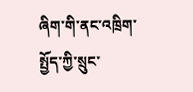ཞིག་གི་ནང་འཁྲིག་སྤྱོད་ཀྱི་སྲུང་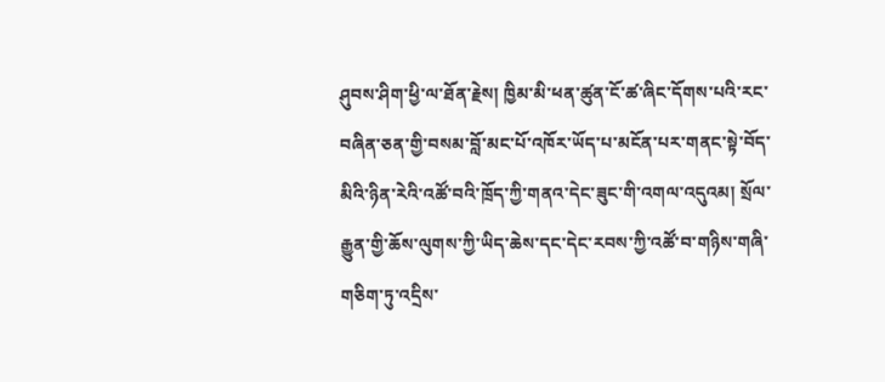ཤུབས་ཤིག་ཕྱི་ལ་ཐོན་རྗེས། ཁྱིམ་མི་ཕན་ཚུན་ངོ་ཚ་ཞིང་དོགས་པའི་རང་བཞིན་ཅན་གྱི་བསམ་བློ་མང་པོ་འཁོར་ཡོད་པ་མངོན་པར་གནང་སྟེ་བོད་མིའི་ཉིན་རེའི་འཚོ་བའི་ཁྲོད་ཀྱི་གནའ་དེང་ཟུང་གི་འགལ་འདུའམ། སྲོལ་རྒྱུན་གྱི་ཆོས་ལུགས་ཀྱི་ཡིད་ཆེས་དང་དེང་རབས་ཀྱི་འཚོ་བ་གཉིས་གཞི་གཅིག་ཏུ་འདྲིས་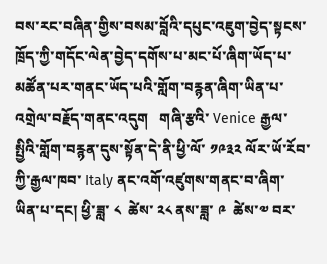བས་རང་བཞིན་གྱིས་བསམ་བློའི་དཔུང་འཇུག་བྱེད་སྟངས་ཁྲོད་ཀྱི་གདོང་ལེན་བྱེད་དགོས་པ་མང་པོ་ཞིག་ཡོད་པ་མཚོན་པར་གནང་ཡོད་པའི་གློག་བརྙན་ཞིག་ཡིན་པ་འགྲེལ་བརྗོད་གནང་འདུག   གཞི་རྩའི་ Venice རྒྱལ་སྤྱིའི་གློག་བརྙན་དུས་སྟོན་དེ་ནི་ཕྱི་ལོ་ ༡༩༣༢ ལོར་ཡོ་རོབ་ཀྱི་རྒྱལ་ཁབ་ Italy ནང་འགོ་འཛུགས་གནང་བ་ཞིག་ཡིན་པ་དང། ཕྱི་ཟླ་ ༨  ཚེས་ ༢༨ ནས་ཟླ་ ༩  ཚེས་༧ བར་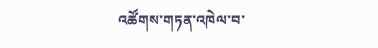འཚོགས་གཏན་འཁེལ་བ་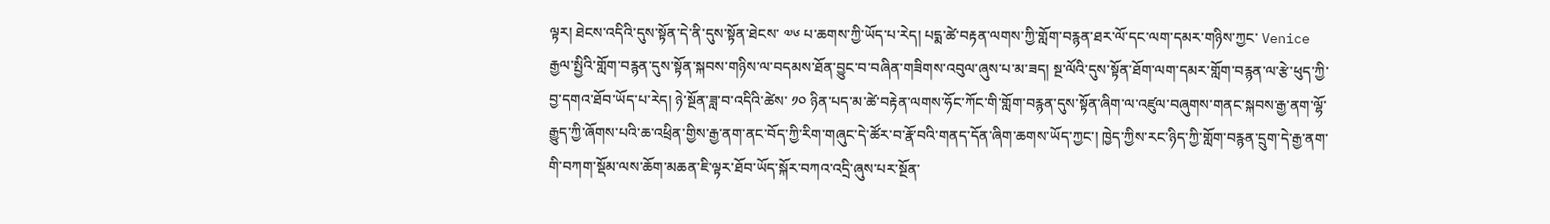ལྟར། ཐེངས་འདིའི་དུས་སྟོན་དེ་ནི་དུས་སྟོན་ཐེངས་ ༧༦ པ་ཆགས་ཀྱི་ཡོད་པ་རེད། པདྨ་ཚེ་བརྟན་ལགས་ཀྱི་གློག་བརྙན་ཐར་ལོ་དང་ལག་དམར་གཉིས་ཀྱང་ Venice རྒྱལ་སྤྱིའི་གློག་བརྙན་དུས་སྟོན་སྐབས་གཉིས་ལ་བདམས་ཐོན་བྱུང་བ་བཞིན་གཟིགས་འབུལ་ཞུས་པ་མ་ཟད། སྔ་ལོའི་དུས་སྟོན་ཐོག་ལག་དམར་གློག་བརྙན་ལ་རྩེ་ཕུད་ཀྱི་བྱ་དགའ་ཐོབ་ཡོད་པ་རེད། ཉེ་སྔོན་ཟླ་བ་འདིའི་ཚེས་ ༡༠ ཉིན་པད་མ་ཚེ་བརྟེན་ལགས་ཧོང་ཀོང་གི་གློག་བརྙན་དུས་སྟོན་ཞིག་ལ་འཛུལ་བཞུགས་གནང་སྐབས་རྒྱ་ནག་ལྷོ་རྒྱུད་ཀྱི་ཞོགས་པའི་ཆ་འཕྲིན་གྱིས་རྒྱ་ནག་ནང་བོད་ཀྱི་རིག་གཞུང་དེ་ཚོར་བ་རྣོ་བའི་གནད་དོན་ཞིག་ཆགས་ཡོད་ཀྱང་། ཁྱེད་ཀྱིས་རང་ཉིད་ཀྱི་གློག་བརྙན་དྲུག་དེ་རྒྱ་ནག་གི་བཀག་སྡོམ་ལས་ཆོག་མཆན་ཇི་ལྟར་ཐོབ་ཡོད་སྐོར་བཀའ་འདྲི་ཞུས་པར་སྔོན་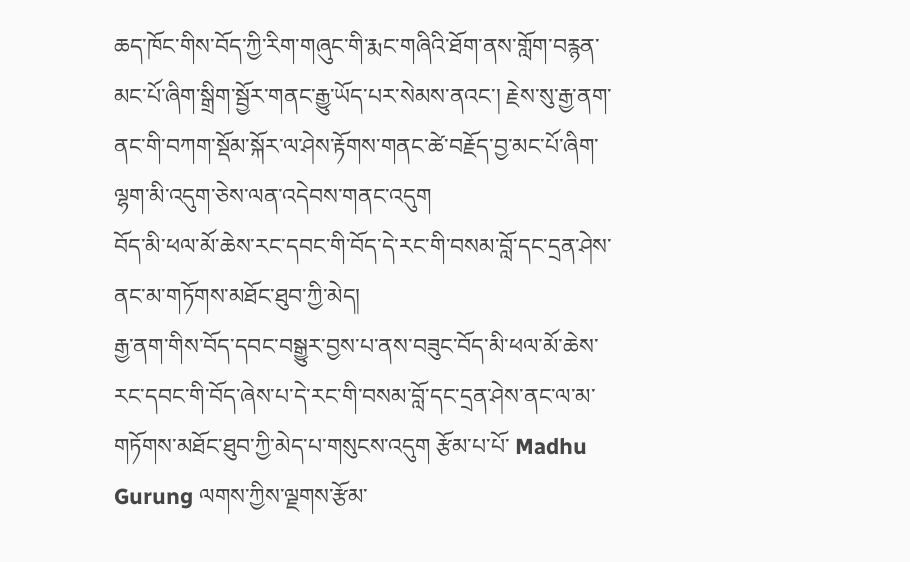ཆད་ཁོང་གིས་བོད་ཀྱི་རིག་གཞུང་གི་རྨང་གཞིའི་ཐོག་ནས་གློག་བརྙན་མང་པོ་ཞིག་སྒྲིག་སྦྱོར་གནང་རྒྱུ་ཡོད་པར་སེམས་ནའང་། རྗེས་སུ་རྒྱ་ནག་ནང་གི་བཀག་སྡོམ་སྐོར་ལ་ཤེས་རྟོགས་གནང་ཚེ་བརྗོད་བྱ་མང་པོ་ཞིག་ལྷག་མི་འདུག་ཅེས་ལན་འདེབས་གནང་འདུག
བོད་མི་ཕལ་མོ་ཆེས་རང་དབང་གི་བོད་དེ་རང་གི་བསམ་བློ་དང་དྲན་ཤེས་ནང་མ་གཏོགས་མཐོང་ཐུབ་ཀྱི་མེད།
རྒྱ་ནག་གིས་བོད་དབང་བསྒྱུར་བྱས་པ་ནས་བཟུང་བོད་མི་ཕལ་མོ་ཆེས་རང་དབང་གི་བོད་ཞེས་པ་དེ་རང་གི་བསམ་བློ་དང་དྲན་ཤེས་ནང་ལ་མ་གཏོགས་མཐོང་ཐུབ་ཀྱི་མེད་པ་གསུངས་འདུག རྩོམ་པ་པོ་ Madhu Gurung ལགས་ཀྱིས་ལྗགས་རྩོམ་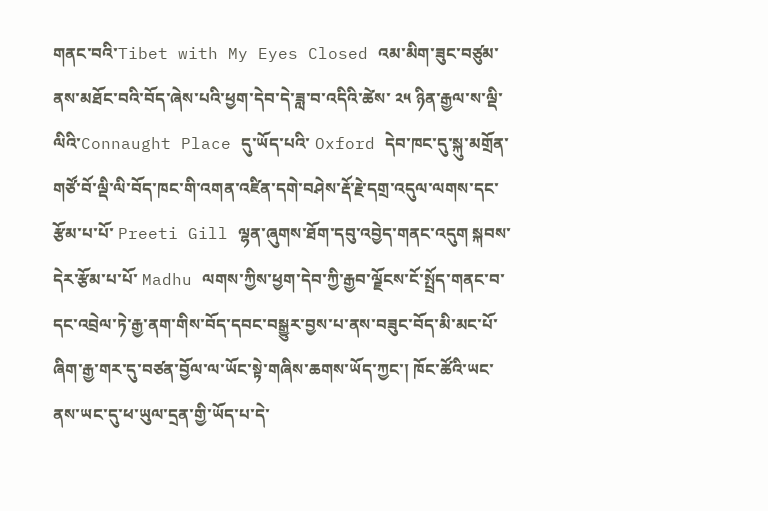གནང་བའི་Tibet with My Eyes Closed འམ་མིག་ཟུང་བཙུམ་ནས་མཐོང་བའི་བོད་ཞེས་པའི་ཕྱག་དེབ་དེ་ཟླ་བ་འདིའི་ཚེས་ ༢༥ ཉིན་རྒྱལ་ས་ལྡི་ལིའི་Connaught Place དུ་ཡོད་པའི་ Oxford དེབ་ཁང་དུ་སྐུ་མགྲོན་གཙོ་བོ་ལྡི་ལི་བོད་ཁང་གི་འགན་འཛིན་དགེ་བཤེས་རྡོ་རྗེ་དགྲ་འདུལ་ལགས་དང་རྩོམ་པ་པོ་ Preeti Gill ལྷན་ཞུགས་ཐོག་དབུ་འབྱེད་གནང་འདུག སྐབས་དེར་རྩོམ་པ་པོ་ Madhu ལགས་ཀྱིས་ཕྱག་དེབ་ཀྱི་རྒྱབ་ལྗོངས་ངོ་སྤྲོད་གནང་བ་དང་འབྲེལ་ཏེ་རྒྱ་ནག་གིས་བོད་དབང་བསྒྱུར་བྱས་པ་ནས་བཟུང་བོད་མི་མང་པོ་ཞིག་རྒྱ་གར་དུ་བཙན་བྱོལ་ལ་ཡོང་སྟེ་གཞིས་ཆགས་ཡོད་ཀྱང་། ཁོང་ཚོའི་ཡང་ནས་ཡང་དུ་ཕ་ཡུལ་དྲན་གྱི་ཡོད་པ་དེ་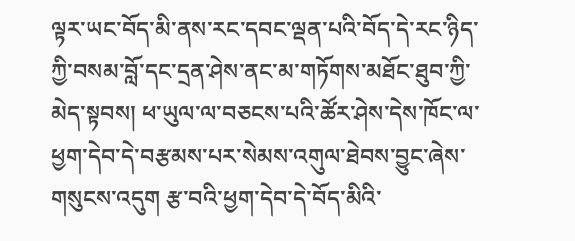ལྟར་ཡང་བོད་མི་ནས་རང་དབང་ལྡན་པའི་བོད་དེ་རང་ཉིད་ཀྱི་བསམ་བློ་དང་དྲན་ཤེས་ནང་མ་གཏོགས་མཐོང་ཐུབ་ཀྱི་མེད་སྟབས། ཕ་ཡུལ་ལ་བཅངས་པའི་ཚོར་ཤེས་དེས་ཁོང་ལ་ཕྱག་དེབ་དེ་བརྩམས་པར་སེམས་འགུལ་ཐེབས་བྱུང་ཞེས་གསུངས་འདུག རྩ་བའི་ཕྱག་དེབ་དེ་བོད་མིའི་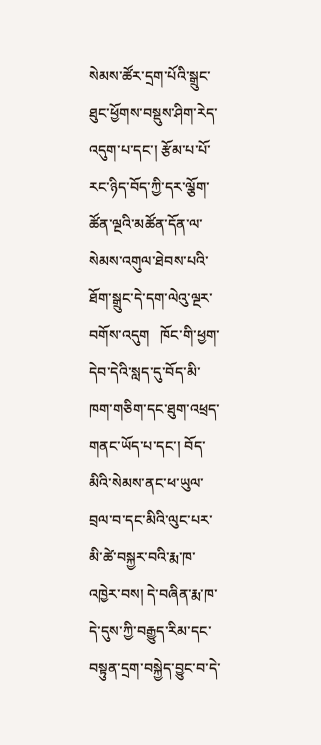སེམས་ཚོར་དྲག་པོའི་སྒྲུང་ཐུང་ཕྱོགས་བསྡུས་ཤིག་རེད་འདུག་པ་དང་། རྩོམ་པ་པོ་རང་ཉིད་བོད་ཀྱི་དར་ལྕོག་ཚོན་ལྔའི་མཚོན་དོན་ལ་སེམས་འགུལ་ཐེབས་པའི་ཐོག་སྒྲུང་དེ་དག་ལེའུ་ལྔར་བགོས་འདུག   ཁོང་གི་ཕྱག་དེབ་དེའི་སླད་དུ་བོད་མི་ཁག་གཅིག་དང་ཐུག་འཕྲད་གནང་ཡོད་པ་དང་། བོད་མིའི་སེམས་ནང་ཕ་ཡུལ་བྲལ་བ་དང་མིའི་ལུང་པར་མི་ཚེ་བསྐྱར་བའི་རྨ་ཁ་འཁྱེར་བས། དེ་བཞིན་རྨ་ཁ་དེ་དུས་ཀྱི་བརྒྱུད་རིམ་དང་བསྟུན་དྲག་བསྐྱེད་བྱུང་བ་དེ་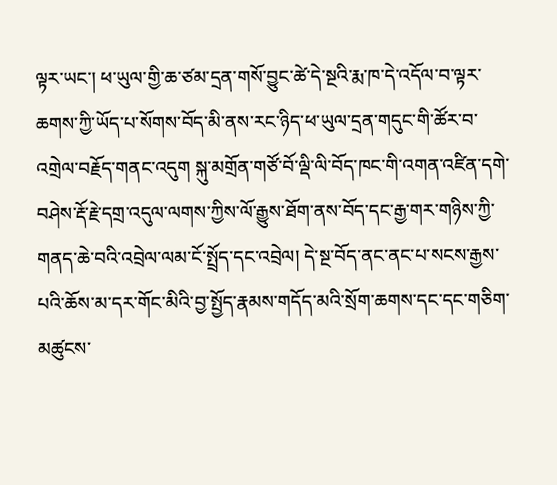ལྟར་ཡང་། ཕ་ཡུལ་གྱི་ཆ་ཙམ་དྲན་གསོ་བྱུང་ཚེ་དེ་སྔའི་རྨ་ཁ་དེ་འདོལ་བ་ལྟར་ཆགས་ཀྱི་ཡོད་པ་སོགས་བོད་མི་ནས་རང་ཉིད་ཕ་ཡུལ་དྲན་གདུང་གི་ཚོར་བ་འགྲེལ་བརྗོད་གནང་འདུག སྐུ་མགྲོན་གཙོ་བོ་ལྡི་ལི་བོད་ཁང་གི་འགན་འཛིན་དགེ་བཤེས་རྡོ་རྗེ་དགྲ་འདུལ་ལགས་ཀྱིས་ལོ་རྒྱུས་ཐོག་ནས་བོད་དང་རྒྱ་གར་གཉིས་ཀྱི་གནད་ཆེ་བའི་འབྲེལ་ལམ་ངོ་སྤྲོད་དང་འབྲེལ། དེ་སྔ་བོད་ནང་ནང་པ་སངས་རྒྱས་པའི་ཆོས་མ་དར་གོང་མིའི་བྱ་སྤྱོད་རྣམས་གདོད་མའི་སྲོག་ཆགས་དང་དང་གཅིག་མཚུངས་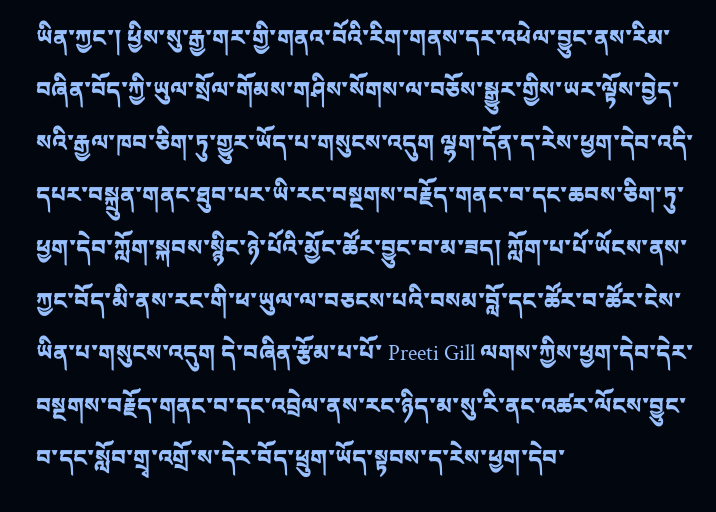ཡིན་ཀྱང་། ཕྱིས་སུ་རྒྱ་གར་གྱི་གནའ་བོའི་རིག་གནས་དར་འཕེལ་བྱུང་ནས་རིམ་བཞིན་བོད་ཀྱི་ཡུལ་སྲོལ་གོམས་གཤིས་སོགས་ལ་བཅོས་སྒྱུར་གྱིས་ཡར་ལྟོས་བྱེད་སའི་རྒྱལ་ཁབ་ཅིག་ཏུ་གྱུར་ཡོད་པ་གསུངས་འདུག ལྷག་དོན་ད་རེས་ཕྱག་དེབ་འདི་དཔར་བསྐྲུན་གནང་ཐུབ་པར་ཡི་རང་བསྔགས་བརྗོད་གནང་བ་དང་ཆབས་ཅིག་ཏུ་ཕྱག་དེབ་ཀློག་སྐབས་སྙིང་ཉེ་པོའི་མྱོང་ཚོར་བྱུང་བ་མ་ཟད། ཀློག་པ་པོ་ཡོངས་ནས་ཀྱང་བོད་མི་ནས་རང་གི་ཕ་ཡུལ་ལ་བཅངས་པའི་བསམ་བློ་དང་ཚོར་བ་ཚོར་ངེས་ཡིན་པ་གསུངས་འདུག དེ་བཞིན་རྩོམ་པ་པོ་ Preeti Gill ལགས་ཀྱིས་ཕྱག་དེབ་དེར་བསྔགས་བརྗོད་གནང་བ་དང་འབྲེལ་ནས་རང་ཉིད་མ་སུ་རི་ནང་འཚར་ལོངས་བྱུང་བ་དང་སློབ་གྲྭ་འགྲོ་ས་དེར་བོད་ཕྲུག་ཡོད་སྟབས་ད་རེས་ཕྱག་དེབ་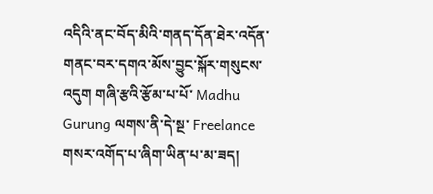འདིའི་ནང་བོད་མིའི་གནད་དོན་ཐེར་འདོན་གནང་བར་དགའ་མོས་བྱུང་སྐོར་གསུངས་འདུག གཞི་རྩའི་རྩོམ་པ་པོ་ Madhu Gurung ལགས་ནི་དེ་སྔ་ Freelance གསར་འགོད་པ་ཞིག་ཡིན་པ་མ་ཟད།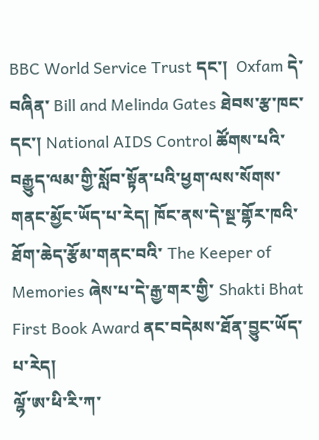BBC World Service Trust དང་།  Oxfam དེ་བཞིན་ Bill and Melinda Gates ཐེབས་རྩ་ཁང་དང་། National AIDS Control ཚོགས་པའི་བརྒྱུད་ལམ་གྱི་སློབ་སྟོན་པའི་ཕྱག་ལས་སོགས་གནང་མྱོང་ཡོད་པ་རེད། ཁོང་ནས་དེ་སྔ་གྷོར་ཁའི་ཐོག་ཆེད་རྩོམ་གནང་བའི་ The Keeper of Memories ཞེས་པ་དེ་རྒྱ་གར་གྱི་ Shakti Bhat First Book Award ནང་བདེམས་ཐོན་བྱུང་ཡོད་པ་རེད།
ལྷོ་ཨ་ཕི་རི་ཀ་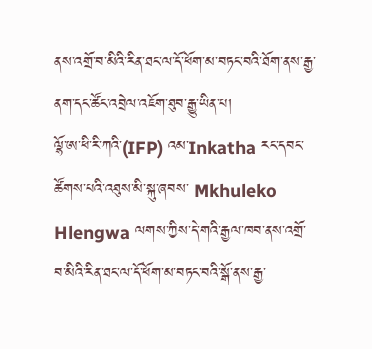ནས་འགྲོ་བ་མིའི་རིན་ཐང་ལ་དོ་ཕོག་མ་བཏང་བའི་ཐོག་ནས་རྒྱ་ནག་དང་ཚོང་འབྲེལ་འཇོག་ཐུབ་རྒྱུ་ཡིན་པ།
ལྷོ་ཨ་ཕི་རི་ཀའི་(IFP) འམ་Inkatha རང་དབང་ཚོགས་པའི་འཐུས་མི་སྐུ་ཞབས་ Mkhuleko Hlengwa ལགས་ཀྱིས་དེ་གའི་རྒྱལ་ཁབ་ནས་འགྲོ་བ་མིའི་རིན་ཐང་ལ་དོ་ཕོག་མ་བཏང་བའི་སྒོ་ནས་རྒྱ་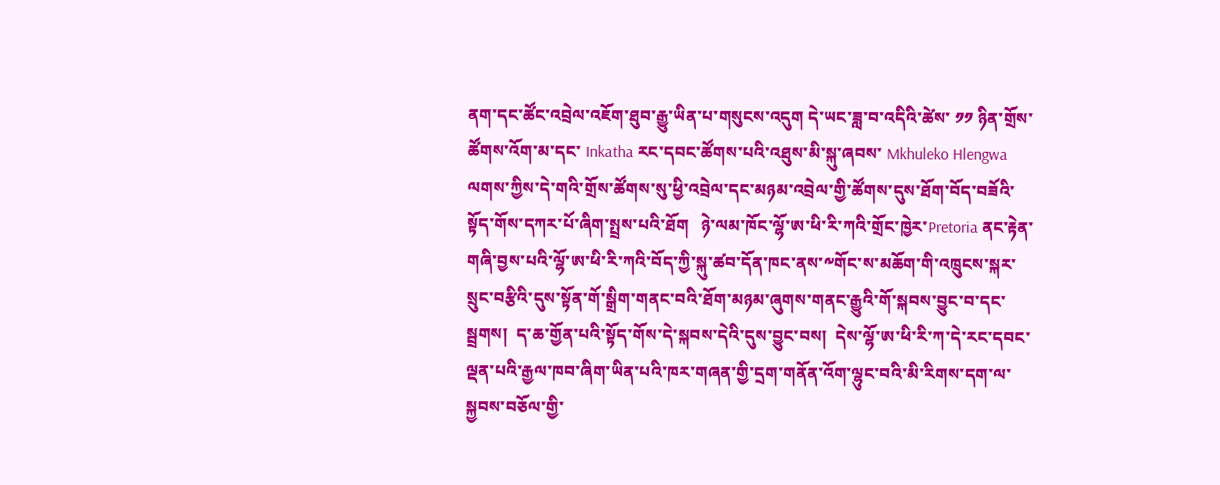ནག་དང་ཚོང་འབྲེལ་འཇོག་ཐུབ་རྒྱུ་ཡིན་པ་གསུངས་འདུག དེ་ཡང་ཟླ་བ་འདིའི་ཚེས་ ༡༡ ཉིན་གྲོས་ཚོགས་འོག་མ་དང་ Inkatha རང་དབང་ཚོགས་པའི་འཐུས་མི་སྐུ་ཞབས་ Mkhuleko Hlengwa ལགས་ཀྱིས་དེ་གའི་གྲོས་ཚོགས་སུ་ཕྱི་འབྲེལ་དང་མཉམ་འབྲེལ་གྱི་ཚོགས་དུས་ཐོག་བོད་བཟོའི་སྟོད་གོས་དཀར་པོ་ཞིག་སྤྲས་པའི་ཐོག   ཉེ་ལམ་ཁོང་ལྷོ་ཨ་ཕི་རི་ཀའི་གྲོང་ཁྱེར་Pretoria ནང་རྟེན་གཞི་བྱས་པའི་ལྷོ་ཨ་ཕི་རི་ཀའི་བོད་ཀྱི་སྐུ་ཚབ་དོན་ཁང་ནས་༸གོང་ས་མཆོག་གི་འཁྲུངས་སྐར་སྲུང་བརྩིའི་དུས་སྟོན་གོ་སྒྲིག་གནང་བའི་ཐོག་མཉམ་ཞུགས་གནང་རྒྱུའི་གོ་སྐབས་བྱུང་བ་དང་སྦྲགས།  ད་ཆ་གྱོན་པའི་སྟོད་གོས་དེ་སྐབས་དེའི་དུས་བྱུང་བས།  དེས་ལྷོ་ཨ་ཕི་རི་ཀ་དེ་རང་དབང་ལྡན་པའི་རྒྱལ་ཁབ་ཞིག་ཡིན་པའི་ཁར་གཞན་གྱི་དྲག་གནོན་འོག་ལྷུང་བའི་མི་རིགས་དག་ལ་སྐྱབས་བཅོལ་གྱི་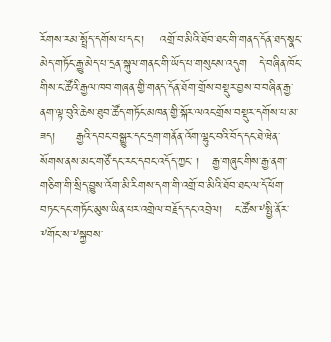རོགས་རམ་སྤྲོད་དགོས་པ་དང་།    འགྲོ་བ་མིའི་ཐོབ་ཐང་གི་གནད་དོན་ཐད་སྣང་མེད་གཏོང་རྒྱུ་མེད་པ་དྲན་སྐུལ་གནང་གི་ཡོད་པ་གསུངས་འདུག   དེ་བཞིན་ཁོང་གིས་ང་ཚོའི་རྒྱལ་ཁབ་གཞན་གྱི་གནད་དོན་ཐོག་གྲོས་བསྡུར་བྱས་བ་བཞིན་རྒྱ་ནག་ལྟ་བུའི་ཆེས་ཐུབ་ཚོད་གཏོང་མཁན་གྱི་སྐོར་ལའང་གྲོས་བསྡུར་དགོས་པ་མ་ཟད།     རྒྱའི་དབང་བསྒྱུར་དང་དྲག་གནོན་འོག་ལྷུང་བའི་བོད་དང་ཐེ་ཝེན་སོགས་ནས་མང་གཙོ་དང་རང་དབང་འདོད་ཀྱང་ །   རྒྱ་གཞུང་གིས་རྒྱ་ནག་གཅིག་གི་སྲིད་བྱུས་འོག་མི་རིགས་དག་གི་འགྲོ་བ་མིའི་ཐོབ་ཐང་ལ་དོ་ཕོག་བཏང་དང་གཏོང་མུས་ཡིན་པར་འགྲེལ་བརྗོད་དང་འབྲེལ།   ང་ཚོས་༸སྤྱི་ནོར་༸གོང་ས་༸སྐྱབས་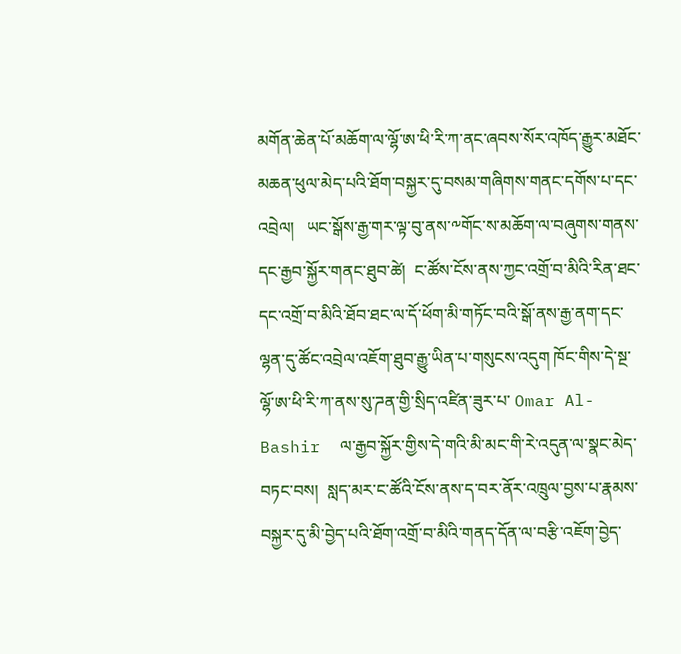མགོན་ཆེན་པོ་མཆོག་ལ་ལྷོ་ཨ་ཕི་རི་ཀ་ནང་ཞབས་སོར་འཁོད་རྒྱུར་མཐོང་མཆན་ཕུལ་མེད་པའི་ཐོག་བསྐྱར་དུ་བསམ་གཞིགས་གནང་དགོས་པ་དང་འབྲེལ།   ཡང་སྒོས་རྒྱ་གར་ལྟ་བུ་ནས་༸གོང་ས་མཆོག་ལ་བཞུགས་གནས་དང་རྒྱབ་སྐྱོར་གནང་ཐུབ་ཚེ།  ང་ཚོས་ངོས་ནས་ཀྱང་འགྲོ་བ་མིའི་རིན་ཐང་དང་འགྲོ་བ་མིའི་ཐོབ་ཐང་ལ་དོ་ཕོག་མི་གཏོང་བའི་སྒོ་ནས་རྒྱ་ནག་དང་ལྷན་དུ་ཚོང་འབྲེལ་འཇོག་ཐུབ་རྒྱུ་ཡིན་པ་གསུངས་འདུག ཁོང་གིས་དེ་སྔ་ལྷོ་ཨ་ཕི་རི་ཀ་ནས་སུ་ཌན་གྱི་སྲིད་འཛིན་ཟུར་པ་ Omar Al-Bashir  ལ་རྒྱབ་སྐྱོར་གྱིས་དེ་གའི་མི་མང་གི་རེ་འདུན་ལ་སྣང་མེད་བཏང་བས།  སླད་མར་ང་ཚོའི་ངོས་ནས་ད་བར་ནོར་འཁྲུལ་བྱས་པ་རྣམས་བསྐྱར་དུ་མི་བྱེད་པའི་ཐོག་འགྲོ་བ་མིའི་གནད་དོན་ལ་བརྩི་འཇོག་བྱེད་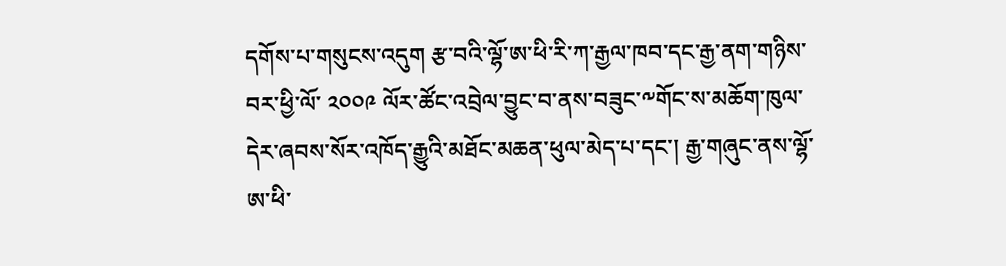དགོས་པ་གསུངས་འདུག རྩ་བའི་ལྷོ་ཨ་ཕི་རི་ཀ་རྒྱལ་ཁབ་དང་རྒྱ་ནག་གཉིས་བར་ཕྱི་ལོ་ ༢༠༠༩ ལོར་ཚོང་འབྲེལ་བྱུང་བ་ནས་བཟུང་༸གོང་ས་མཆོག་ཁུལ་དེར་ཞབས་སོར་འཁོད་རྒྱུའི་མཐོང་མཆན་ཕུལ་མེད་པ་དང་། རྒྱ་གཞུང་ནས་ལྷོ་ཨ་ཕི་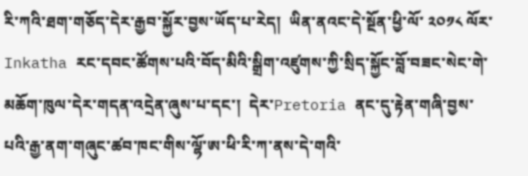རི་ཀའི་ཐག་གཅོད་དེར་རྒྱབ་སྐྱོར་བྱས་ཡོད་པ་རེད།  ཡིན་ནའང་དེ་སྔོན་ཕྱི་ལོ་ ༢༠༡༨ ལོར་ Inkatha རང་དབང་ཚོགས་པའི་བོད་མིའི་སྒྲིག་འཛུགས་ཀྱི་སྲིད་སྐྱོང་བློ་བཟང་སེང་གེ་མཆོག་ཁུལ་དེར་གདན་འདྲེན་ཞུས་པ་དང་།  དེར་Pretoria ནང་དུ་རྟེན་གཞི་བྱས་པའི་རྒྱ་ནག་གཞུང་ཚབ་ཁང་གིས་ལྷོ་ཨ་ཕི་རི་ཀ་ནས་དེ་གའི་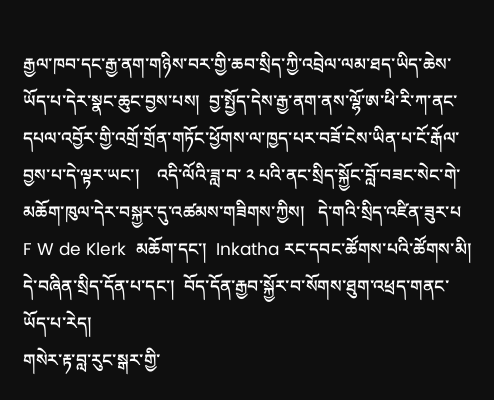རྒྱལ་ཁབ་དང་རྒྱ་ནག་གཉིས་བར་གྱི་ཆབ་སྲིད་ཀྱི་འབྲེལ་ལམ་ཐད་ཡིད་ཆེས་ཡོད་པ་དེར་སྣང་ཆུང་བྱས་པས།  བྱ་སྤྱོད་དེས་རྒྱ་ནག་ནས་ལྷོ་ཨ་ཕི་རི་ཀ་ནང་དཔལ་འབྱོར་གྱི་འགྲོ་གྲོན་གཏོང་ཕྱོགས་ལ་ཁྱད་པར་བཟོ་ངེས་ཡིན་པ་ངོ་རྒོལ་བྱས་པ་དེ་ལྟར་ཡང་།    འདི་ལོའི་ཟླ་བ་ ༢ པའི་ནང་སྲིད་སྐྱོང་བློ་བཟང་སེང་གེ་མཆོག་ཁུལ་དེར་བསྐྱར་དུ་འཚམས་གཟིགས་ཀྱིས།   དེ་གའི་སྲིད་འཛིན་ཟུར་པ F W de Klerk  མཆོག་དང་།  Inkatha རང་དབང་ཚོགས་པའི་ཚོགས་མི།  དེ་བཞིན་སྲིད་དོན་པ་དང་།  བོད་དོན་རྒྱབ་སྐྱོར་བ་སོགས་ཐུག་འཕྲད་གནང་ཡོད་པ་རེད།
གསེར་རྟ་བླ་རུང་སྒར་གྱི་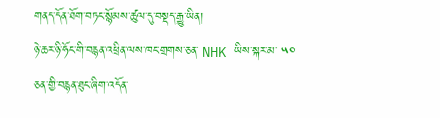གནད་དོན་ཐོག་བཏང་སྙོམས་ཚུལ་དུ་བསྡད་རྒྱུ་ཡིན།
ཉེ་ཆར་ཉི་ཧོང་གི་བརྙན་འཕྲིན་ལས་ཁང་གྲགས་ཅན་ NHK ཡིས་སྐར་མ་ ༥༠ ཅན་གྱི་བརྙན་ཐུང་ཞིག་འདོན་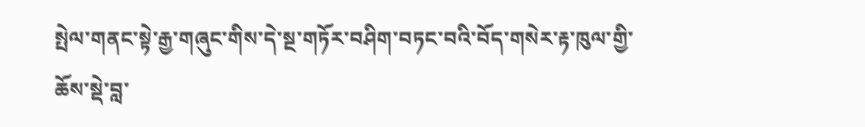སྤེལ་གནང་སྟེ་རྒྱ་གཞུང་གིས་དེ་སྔ་གཏོར་བཤིག་བཏང་བའི་བོད་གསེར་རྟ་ཁུལ་གྱི་ཆོས་སྡེ་བླ་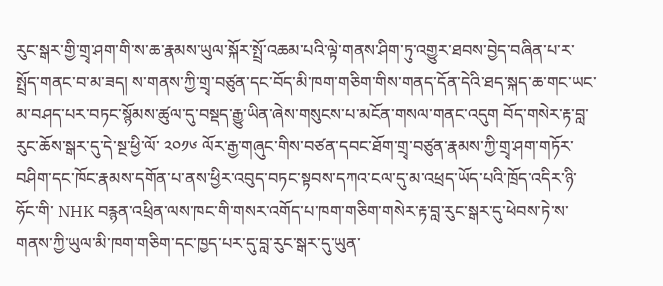རུང་སྒར་གྱི་གྲྭ་ཤག་གི་ས་ཆ་རྣམས་ཡུལ་སྐོར་སྤྲོ་འཆམ་པའི་ལྟེ་གནས་ཤིག་ཏུ་འགྱུར་ཐབས་བྱེད་བཞིན་པ་ར་སྤྲོད་གནང་བ་མ་ཟད། ས་གནས་ཀྱི་གྲྭ་བཙུན་དང་བོད་མི་ཁག་གཅིག་གིས་གནད་དོན་དེའི་ཐད་སྐད་ཆ་གང་ཡང་མ་བཤད་པར་བཏང་སྙོམས་ཚུལ་དུ་བསྡད་རྒྱུ་ཡིན་ཞེས་གསུངས་པ་མངོན་གསལ་གནང་འདུག བོད་གསེར་རྟ་བླ་རུང་ཆོས་སྒར་དུ་དེ་སྔ་ཕྱི་ལོ་ ༢༠༡༦ ལོར་རྒྱ་གཞུང་གིས་བཙན་དབང་ཐོག་གྲྭ་བཙུན་རྣམས་ཀྱི་གྲྭ་ཤག་གཏོར་བཤིག་དང་ཁོང་རྣམས་དགོན་པ་ནས་ཕྱིར་འབུད་བཏང་སྟབས་དཀའ་ངལ་དུ་མ་འཕྲད་ཡོད་པའི་ཁྲོད་འདིར་ཉི་ཧོང་གི་ NHK བརྙན་འཕྲིན་ལས་ཁང་གི་གསར་འགོད་པ་ཁག་གཅིག་གསེར་རྟ་བླ་རུང་སྒར་དུ་ཕེབས་ཏེ་ས་གནས་ཀྱི་ཡུལ་མི་ཁག་གཅིག་དང་ཁྱད་པར་དུ་བླ་རུང་སྒར་དུ་ཡུན་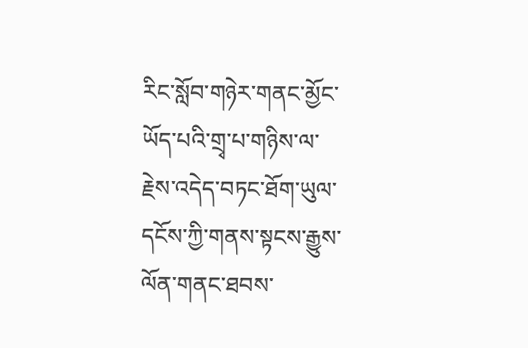རིང་སློབ་གཉེར་གནང་མྱོང་ཡོད་པའི་གྲྭ་པ་གཉིས་ལ་རྗེས་འདེད་བཏང་ཐོག་ཡུལ་དངོས་ཀྱི་གནས་སྟངས་རྒྱུས་ལོན་གནང་ཐབས་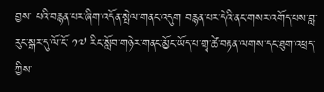བྱས་ པའི་བརྙན་པར་ཞིག་འདོན་སྤེལ་གནང་འདུག བརྙན་པར་དེའི་ནང་གསར་འགོད་པས་བླ་རུང་སྒར་དུ་ལོ་ངོ་ ༡༧ རིང་སློབ་གཉེར་གནང་མྱོང་ཡོད་པ་གྲྭ་ཚེ་བརྟན་ལགས་དང་ཐུག་འཕྲད་ཀྱིས་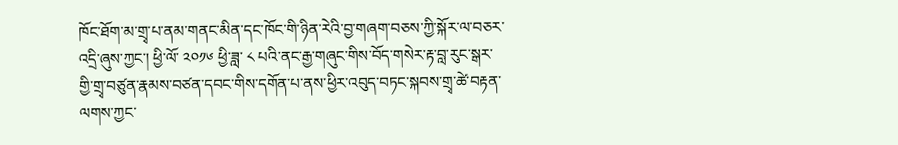ཁོང་ཐོག་མ་གྲྭ་པ་ནམ་གནང་མིན་དང་ཁོང་གི་ཉིན་རེའི་བྱ་གཞག་བཅས་ཀྱི་སྐོར་ལ་བཅར་འདྲི་ཞུས་ཀྱང་། ཕྱི་ལོ་ ༢༠༡༦ ཕྱི་ཟླ་ ༨ པའི་ནང་རྒྱ་གཞུང་གིས་བོད་གསེར་རྟ་བླ་རུང་སྒར་གྱི་གྲྭ་བཙུན་རྣམས་བཙན་དབང་གིས་དགོན་པ་ནས་ཕྱིར་འབུད་བཏང་སྐབས་གྲྭ་ཚེ་བརྟན་ལགས་ཀྱང་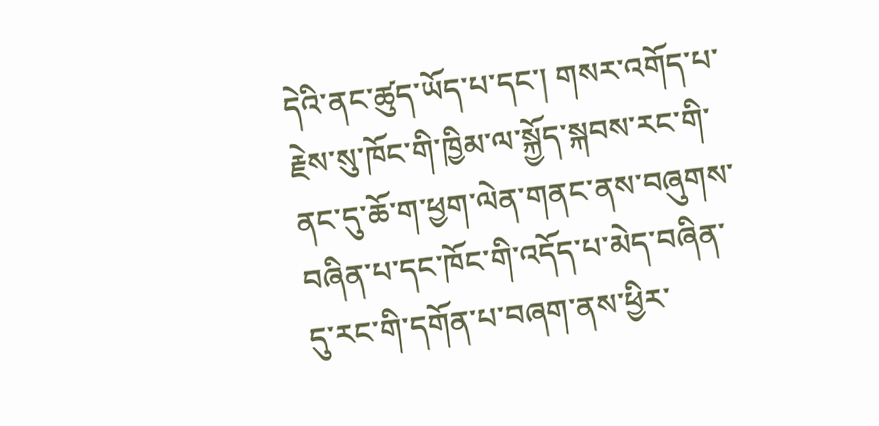དེའི་ནང་ཚུད་ཡོད་པ་དང་། གསར་འགོད་པ་རྗེས་སུ་ཁོང་གི་ཁྱིམ་ལ་སྐྱོད་སྐབས་རང་གི་ནང་དུ་ཆོ་ག་ཕྱག་ལེན་གནང་ནས་བཞུགས་བཞིན་པ་དང་ཁོང་གི་འདོད་པ་མེད་བཞིན་དུ་རང་གི་དགོན་པ་བཞག་ནས་ཕྱིར་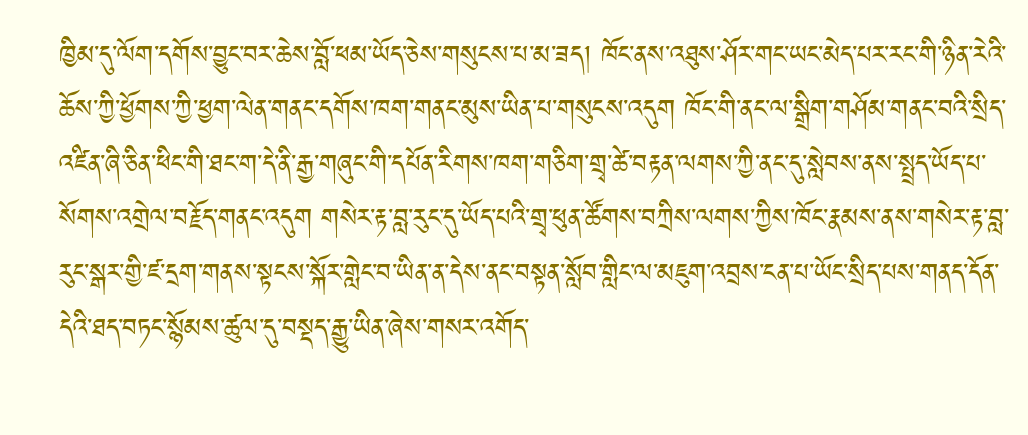ཁྱིམ་དུ་ལོག་དགོས་བྱུང་བར་ཆེས་བློ་ཕམ་ཡོད་ཅེས་གསུངས་པ་མ་ཟད། ཁོང་ནས་འཐུས་ཤོར་གང་ཡང་མེད་པར་རང་གི་ཉིན་རེའི་ཆོས་ཀྱི་ཕྱོགས་ཀྱི་ཕྱག་ལེན་གནང་དགོས་ཁག་གནང་མུས་ཡིན་པ་གསུངས་འདུག ཁོང་གི་ནང་ལ་སྒྲིག་གཤོམ་གནང་བའི་སྲིད་འཛིན་ཞི་ཅིན་ཕིང་གི་ཐང་ག་དེ་ནི་རྒྱ་གཞུང་གི་དཔོན་རིགས་ཁག་གཅིག་གྲྭ་ཚེ་བརྟན་ལགས་ཀྱི་ནང་དུ་སླེབས་ནས་སྤྲད་ཡོད་པ་སོགས་འགྲེལ་བརྗོད་གནང་འདུག གསེར་རྟ་བླ་རུང་དུ་ཡོད་པའི་གྲྭ་ཕུན་ཚོགས་བཀྲིས་ལགས་ཀྱིས་ཁོང་རྣམས་ནས་གསེར་རྟ་བླ་རུང་སྒར་གྱི་ཛ་དྲག་གནས་སྟངས་སྐོར་གླེང་བ་ཡིན་ན་དེས་ནང་བསྟན་སློབ་གླིང་ལ་མཇུག་འབྲས་ངན་པ་ཡོང་སྲིད་པས་གནད་དོན་དེའི་ཐད་བཏང་སྙོམས་ཚུལ་དུ་བསྡད་རྒྱུ་ཡིན་ཞེས་གསར་འགོད་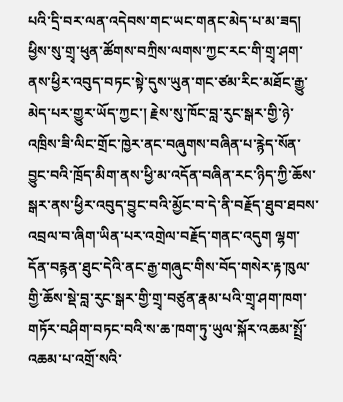པའི་དྲི་བར་ལན་འདེབས་གང་ཡང་གནང་མེད་པ་མ་ཟད། ཕྱིས་སུ་གྲྭ་ཕུན་ཚོགས་བཀྲིས་ལགས་ཀྱང་རང་གི་གྲྭ་ཤག་ནས་ཕྱིར་འབུད་བཏང་སྟེ་དུས་ཡུན་གང་ཙམ་རིང་མཐོང་རྒྱུ་མེད་པར་གྱུར་ཡོད་ཀྱང་། རྗེས་སུ་ཁོང་བླ་རུང་སྒར་གྱི་ཉེ་འཁྲིས་ཟི་ལིང་གྲོང་ཁྱེར་ནང་བཞུགས་བཞིན་པ་རྙེད་སོན་བྱུང་བའི་ཁྲོད་མིག་ནས་ཕྱི་མ་འདོན་བཞིན་རང་ཉིད་ཀྱི་ཆོས་སྒར་ནས་ཕྱིར་འབུད་བྱུང་བའི་མྱོང་བ་དེ་ནི་བརྗོད་ཐུབ་ཐབས་འབྲལ་བ་ཞིག་ཡིན་པར་འགྲེལ་བརྗོད་གནང་འདུག ལྷག་དོན་བརྙན་ཐུང་དེའི་ནང་རྒྱ་གཞུང་གིས་བོད་གསེར་རྟ་ཁུལ་གྱི་ཆོས་སྡེ་བླ་རུང་སྒར་གྱི་གྲྭ་བཙུན་རྣམ་པའི་གྲྭ་ཤག་ཁག་གཏོར་བཤིག་བཏང་བའི་ས་ཆ་ཁག་ཏུ་ཡུལ་སྐོར་འཆམ་སྤྲོ་འཆམ་པ་འགྲོ་སའི་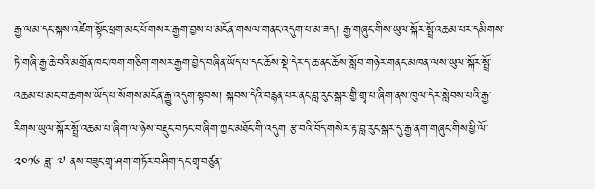རྒྱ་ལམ་དང་སྐས་འཛེག་སྟོང་ཕྲག་མང་པོ་གསར་རྒྱག་བྱས་པ་མངོན་གསལ་གནང་འདུག་པ་མ་ཟད། རྒྱ་གཞུང་གིས་ཡུལ་སྐོར་སྤྲོ་འཆམ་པར་དམིགས་ཏེ་གཞི་རྒྱ་ཆེ་བའི་མགྲོན་ཁང་ཁག་གཅིག་གསར་རྒྱག་བྱེད་བཞིན་ཡོད་པ་དང་ཆོས་སྡེ་དེར་ད་ཆ་ནང་ཆོས་སློབ་གཉེར་གནང་མཁན་ལས་ཡུལ་སྐོར་སྤྲོ་འཆམ་པ་མང་བ་ཆགས་ཡོད་པ་སོགས་མངོན་རྒྱུ་འདུག་སྟབས། སྐབས་དེའི་བརྙན་པར་ནང་བླ་རུང་སྒར་གྱི་གྲྭ་པ་ཞིག་ནས་ཁུལ་དེར་སླེབས་པའི་རྒྱ་རིགས་ཡུལ་སྐོར་སྤྲོ་འཆམ་པ་ཞིག་ལ་ཉེས་བརྡུང་བཏང་བ་ཞིག་ཀྱང་མཐོང་གི་འདུག རྩ་བའི་བོད་གསེར་རྟ་བླ་རུང་སྒར་དུ་རྒྱ་ནག་གཞུང་གིས་ཕྱི་ལོ་ ༢༠༡༦ ཟླ་ ༧ ནས་བཟུང་གྲྭ་ཤག་གཏོར་བཤིག་དང་གྲྭ་བཙུན་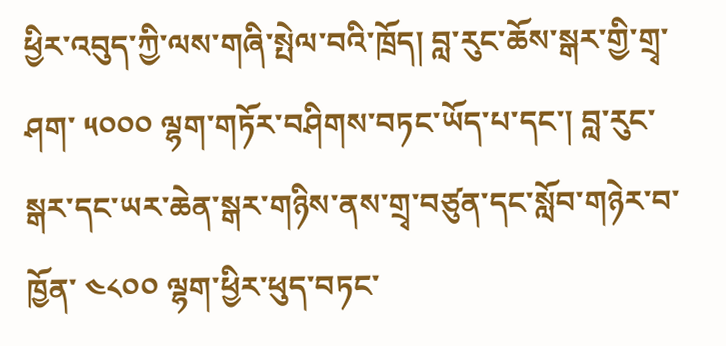ཕྱིར་འབུད་ཀྱི་ལས་གཞི་སྤེལ་བའི་ཁྲོད། བླ་རུང་ཆོས་སྒར་གྱི་གྲྭ་ཤག་ ༥༠༠༠ ལྷག་གཏོར་བཤིགས་བཏང་ཡོད་པ་དང་། བླ་རུང་སྒར་དང་ཡར་ཆེན་སྒར་གཉིས་ནས་གྲྭ་བཙུན་དང་སློབ་གཉེར་བ་ཁྱོན་ ༤༨༠༠ ལྷག་ཕྱིར་ཕུད་བཏང་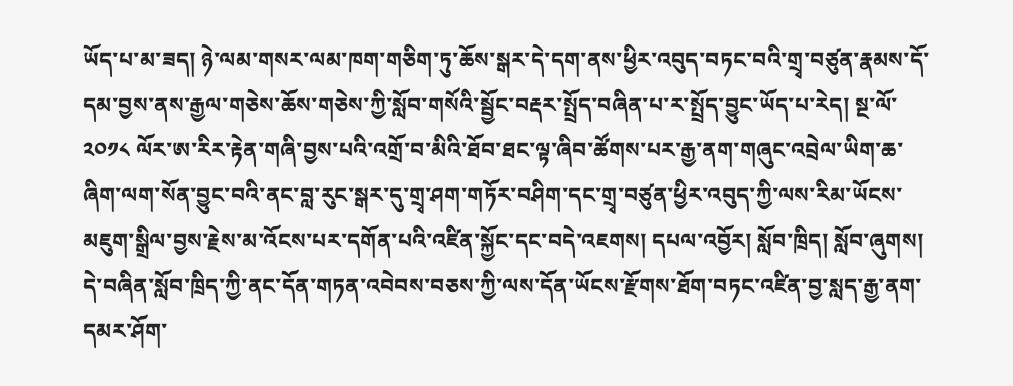ཡོད་པ་མ་ཟད། ཉེ་ལམ་གསར་ལམ་ཁག་གཅིག་ཏུ་ཆོས་སྒར་དེ་དག་ནས་ཕྱིར་འབུད་བཏང་བའི་གྲྭ་བཙུན་རྣམས་དོ་དམ་བྱས་ནས་རྒྱལ་གཅེས་ཆོས་གཅེས་ཀྱི་སློབ་གསོའི་སྦྱོང་བརྡར་སྤྲོད་བཞིན་པ་ར་སྤྲོད་བྱུང་ཡོད་པ་རེད། སྔ་ལོ་ ༢༠༡༨ ལོར་ཨ་རིར་རྟེན་གཞི་བྱས་པའི་འགྲོ་བ་མིའི་ཐོབ་ཐང་ལྟ་ཞིབ་ཚོགས་པར་རྒྱ་ནག་གཞུང་འབྲེལ་ཡིག་ཆ་ཞིག་ལག་སོན་བྱུང་བའི་ནང་བླ་རུང་སྒར་དུ་གྲྭ་ཤག་གཏོར་བཤིག་དང་གྲྭ་བཙུན་ཕྱིར་འབུད་ཀྱི་ལས་རིམ་ཡོངས་མཇུག་སྒྲིལ་བྱས་རྗེས་མ་འོངས་པར་དགོན་པའི་འཛིན་སྐྱོང་དང་བདེ་འཇགས། དཔལ་འབྱོར། སློབ་ཁྲིད། སློབ་ཞུགས། དེ་བཞིན་སློབ་ཁྲིད་ཀྱི་ནང་དོན་གཏན་འབེབས་བཅས་ཀྱི་ལས་དོན་ཡོངས་རྫོགས་ཐོག་བཏང་འཛིན་བྱ་སླད་རྒྱ་ནག་དམར་ཤོག་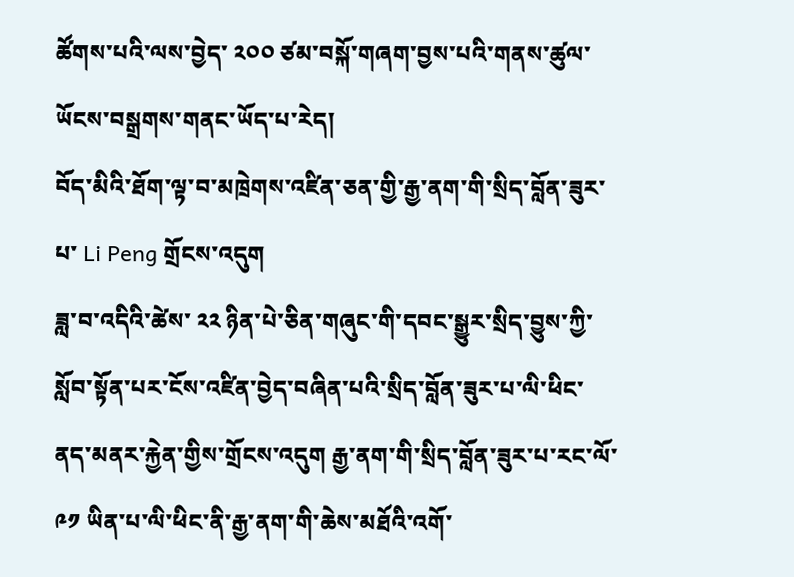ཚོགས་པའི་ལས་བྱེད་ ༢༠༠ ཙམ་བསྐོ་གཞག་བྱས་པའི་གནས་ཚུལ་ཡོངས་བསྒྲགས་གནང་ཡོད་པ་རེད།
བོད་མིའི་ཐོག་ལྟ་བ་མཁྲེགས་འཛིན་ཅན་གྱི་རྒྱ་ནག་གི་སྲིད་བློན་ཟུར་པ་ Li Peng གྲོངས་འདུག
ཟླ་བ་འདིའི་ཚེས་ ༢༢ ཉིན་པེ་ཅིན་གཞུང་གི་དབང་སྒྱུར་སྲིད་བྱུས་ཀྱི་སློབ་སྟོན་པར་ངོས་འཛིན་བྱེད་བཞིན་པའི་སྲིད་བློན་ཟུར་པ་ལི་ཕིང་ནད་མནར་རྐྱེན་གྱིས་གྲོངས་འདུག རྒྱ་ནག་གི་སྲིད་བློན་ཟུར་པ་རང་ལོ་ ༩༡ ཡིན་པ་ལི་ཕིང་ནི་རྒྱ་ནག་གི་ཆེས་མཐོའི་འགོ་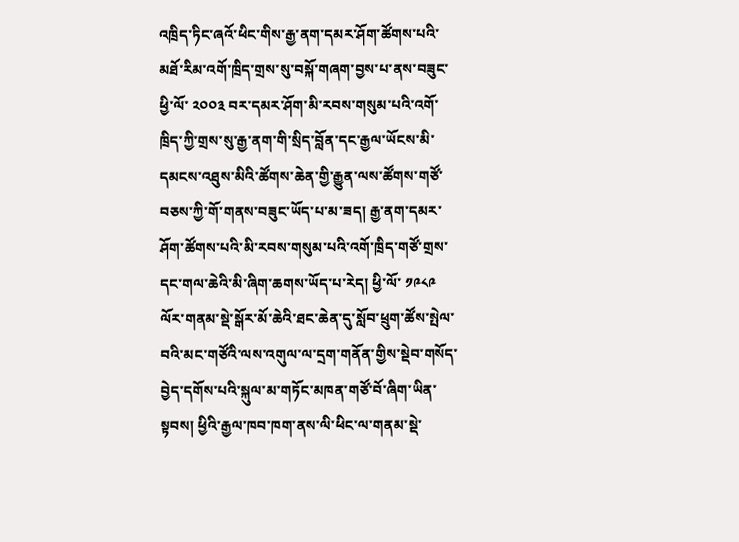འཁྲིད་ཏིང་ཞའོ་ཕིང་གིས་རྒྱ་ནག་དམར་ཤོག་ཚོགས་པའི་མཐོ་རིམ་འགོ་ཁྲིད་གྲས་སུ་བསྐོ་གཞག་བྱས་པ་ནས་བཟུང་ཕྱི་ལོ་ ༢༠༠༣ བར་དམར་ཤོག་མི་རབས་གསུམ་པའི་འགོ་ཁྲིད་ཀྱི་གྲས་སུ་རྒྱ་ནག་གི་སྲིད་བློན་དང་རྒྱལ་ཡོངས་མི་དམངས་འཐུས་མིའི་ཚོགས་ཆེན་གྱི་རྒྱུན་ལས་ཚོགས་གཙོ་བཅས་ཀྱི་གོ་གནས་བཟུང་ཡོད་པ་མ་ཟད། རྒྱ་ནག་དམར་ཤོག་ཚོགས་པའི་མི་རབས་གསུམ་པའི་འགོ་ཁྲིད་གཙོ་གྲས་དང་གལ་ཆེའི་མི་ཞིག་ཆགས་ཡོད་པ་རེད། ཕྱི་ལོ་ ༡༩༨༩ ལོར་གནམ་སྡེ་སྒོར་མོ་ཆེའི་ཐང་ཆེན་དུ་སློབ་ཕྲུག་ཚོས་སྤེལ་བའི་མང་གཙོའི་ལས་འགུལ་ལ་དྲག་གནོན་གྱིས་སྡེབ་གསོད་བྱེད་དགོས་པའི་སྐུལ་མ་གཏོང་མཁན་གཙོ་བོ་ཞིག་ཡིན་སྟབས། ཕྱིའི་རྒྱལ་ཁབ་ཁག་ནས་ལི་ཕིང་ལ་གནམ་སྡེ་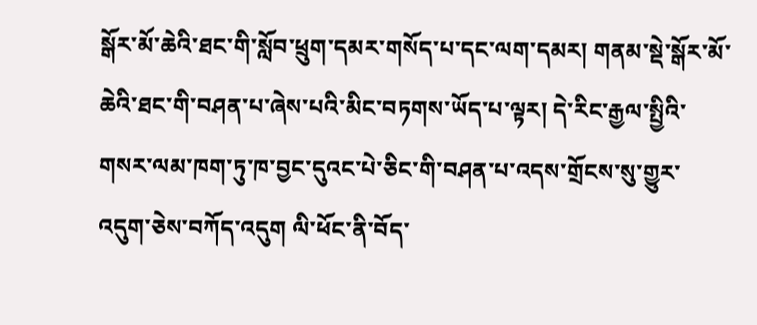སྒོར་མོ་ཆེའི་ཐང་གི་སློབ་ཕྲུག་དམར་གསོད་པ་དང་ལག་དམར། གནམ་སྡེ་སྒོར་མོ་ཆེའི་ཐང་གི་བཤན་པ་ཞེས་པའི་མིང་བཏགས་ཡོད་པ་ལྟར། དེ་རིང་རྒྱལ་སྤྱིའི་གསར་ལམ་ཁག་ཏུ་ཁ་བྱང་དུའང་པེ་ཅིང་གི་བཤན་པ་འདས་གྲོངས་སུ་གྱུར་འདུག་ཅེས་བཀོད་འདུག ལི་ཕོང་ནི་བོད་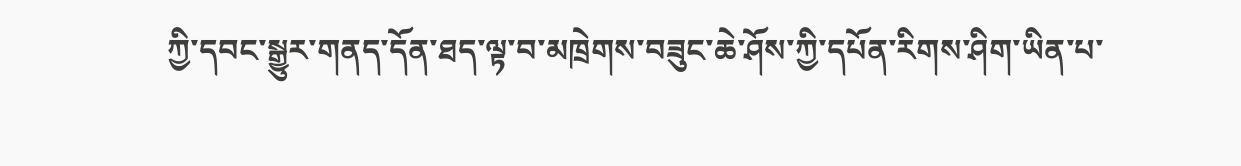ཀྱི་དབང་སྒྱུར་གནད་དོན་ཐད་ལྟ་བ་མཁྲེགས་བཟུང་ཆེ་ཤོས་ཀྱི་དཔོན་རིགས་ཤིག་ཡིན་པ་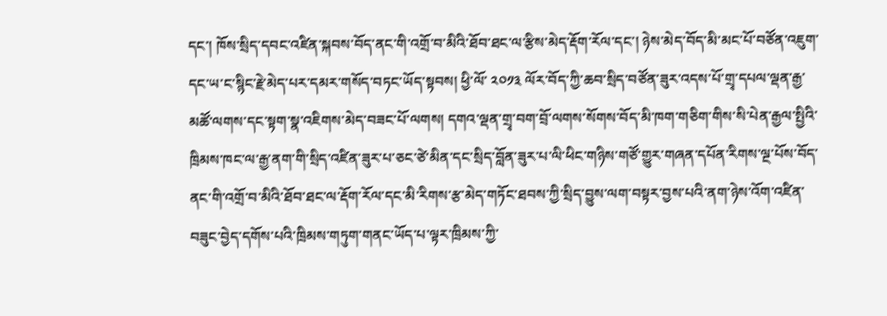དང་། ཁོས་སྲིད་དབང་འཛིན་སྐབས་བོད་ནང་གི་འགྲོ་བ་མིའི་ཐོབ་ཐང་ལ་རྩིས་མེད་རྡོག་རོལ་དང་། ཉེས་མེད་བོད་མི་མང་པོ་བཙོན་འཇུག་དང་ཡ་ང་སྙིང་རྗེ་མེད་པར་དམར་གསོད་བཏང་ཡོད་སྟབས། ཕྱི་ལོ་ ༢༠༡༣ ལོར་བོད་ཀྱི་ཆབ་སྲིད་བཙོན་ཟུར་འདས་པོ་གྲྭ་དཔལ་ལྡན་རྒྱ་མཚོ་ལགས་དང་སྟག་སྣ་འཇིགས་མེད་བཟང་པོ་ལགས། དགའ་ལྡན་གྲྭ་བག་བྲོ་ལགས་སོགས་བོད་མི་ཁག་གཅིག་གིས་སི་པེན་རྒྱལ་སྤྱིའི་ཁྲིམས་ཁང་ལ་རྒྱ་ནག་གི་སྲིད་འཛིན་ཟུར་པ་ཅང་ཙེ་མིན་དང་སྲིད་བློན་ཟུར་པ་ལི་ཕིང་གཉིས་གཙོ་གྱུར་གཞན་དཔོན་རིགས་ལྔ་པོས་བོད་ནང་གི་འགྲོ་བ་མིའི་ཐོབ་ཐང་ལ་རྡོག་རོལ་དང་མི་རིགས་རྩ་མེད་གཏོང་ཐབས་ཀྱི་སྲིད་བྱུས་ལག་བསྟར་བྱས་པའི་ནག་ཉེས་འོག་འཛིན་བཟུང་བྱེད་དགོས་པའི་ཁྲིམས་གཏུག་གནང་ཡོད་པ་ལྟར་ཁྲིམས་ཀྱི་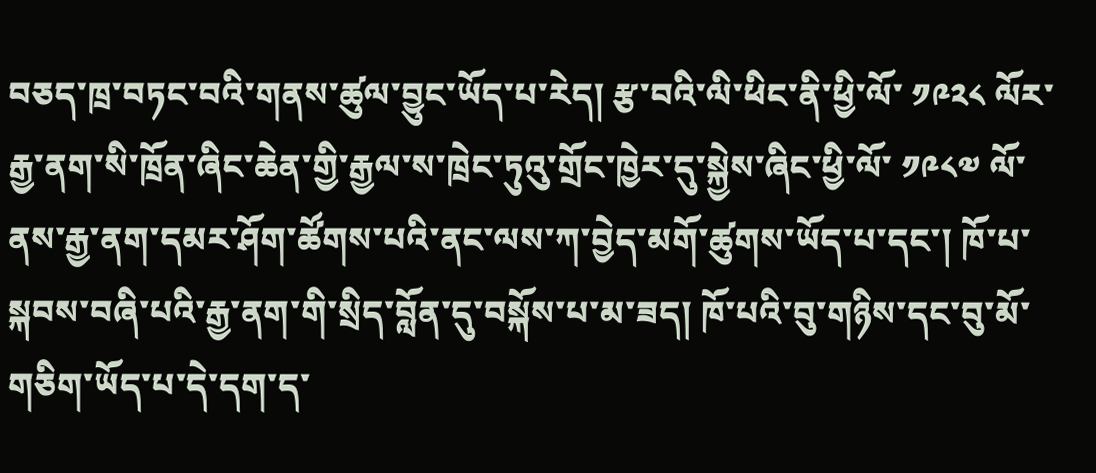བཅད་ཁྲ་བཏང་བའི་གནས་ཚུལ་བྱུང་ཡོད་པ་རེད། རྩ་བའི་ལི་ཕིང་ནི་ཕྱི་ལོ་ ༡༩༢༨ ལོར་རྒྱ་ནག་སི་ཁྲོན་ཞིང་ཆེན་གྱི་རྒྱལ་ས་ཁྲེང་ཏུའུ་གྲོང་ཁྱེར་དུ་སྐྱེས་ཞིང་ཕྱི་ལོ་ ༡༩༨༧ ལོ་ནས་རྒྱ་ནག་དམར་ཤོག་ཚོགས་པའི་ནང་ལས་ཀ་བྱེད་མགོ་ཚུགས་ཡོད་པ་དང་། ཁོ་པ་སྐབས་བཞི་པའི་རྒྱ་ནག་གི་སྲིད་བློན་དུ་བསྐོས་པ་མ་ཟད། ཁོ་པའི་བུ་གཉིས་དང་བུ་མོ་གཅིག་ཡོད་པ་དེ་དག་ད་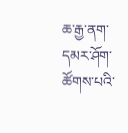ཆ་རྒྱ་ནག་དམར་ཤོག་ཚོགས་པའི་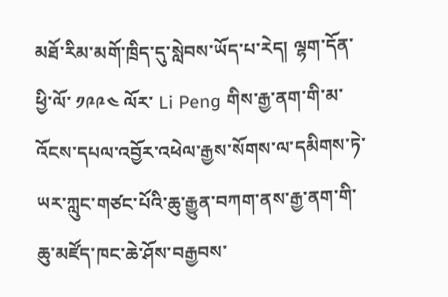མཐོ་རིམ་མགོ་ཁྲིད་དུ་སླེབས་ཡོད་པ་རེད། ལྷག་དོན་ཕྱི་ལོ་ ༡༩༩༤ ལོར་ Li Peng གིས་རྒྱ་ནག་གི་མ་འོངས་དཔལ་འབྱོར་འཕེལ་རྒྱས་སོགས་ལ་དམིགས་ཏེ་ཡར་ཀླུང་གཙང་པོའི་ཆུ་རྒྱུན་བཀག་ནས་རྒྱ་ནག་གི་ཆུ་མཛོད་ཁང་ཆེ་ཤོས་བརྒྱབས་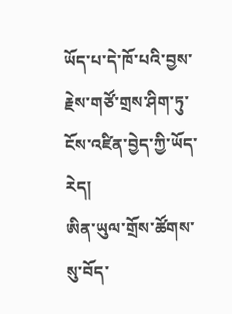ཡོད་པ་དེ་ཁོ་པའི་བྱས་རྗེས་གཙོ་གྲས་ཤིག་ཏུ་ངོས་འཛིན་བྱེད་ཀྱི་ཡོད་རེད།
ཨིན་ཡུལ་གྲོས་ཚོགས་སུ་བོད་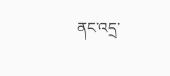ནང་འདྲ་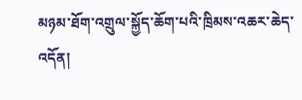མཉམ་ཐོག་འགྲུལ་སྐྱོད་ཆོག་པའི་ཁྲིམས་འཆར་ཆེད་འདོན།